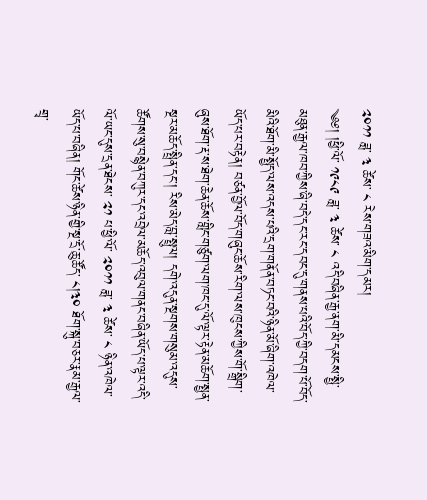༢༠༡༡ ཟླ་ ༣ ཚེས་ ༨ རེས་གཟའ་མིག་དམར།
༄༅། །ཕྱི་ལོ་ ༡༩༨༩ ཟླ་ ༣ ཚེས་ ༨ འདི་བཞིན་རྒྱ་ནག་མི་དམངས་སྤྱི་མཐུན་རྒྱལ་ཁབ་ཀྱིས་ཞི་བདེ་དང་རང་དབང་དུ་གནས་པའི་བོད་ཀྱི་བདག་པོ་བོད་མིའི་ཐོག་མི་སྤྱོད་ལས་འདས་པའི་དྲག་གནོན་བཏང་བའི་ཉིན་མོ་ཞིག་འཁེལ་ཡོད་པར་བརྟེན། བཙན་བྱོལ་བོད་གཞུང་ཆོས་རིག་ལས་ཁུངས་ཀྱིས་གོ་སྒྲིག་ཞུས་ཐོག་རྡ་ས་ཐེག་ཆེན་ཆོས་གླིང་གཙུག་ལག་ཁང་དུ་ལོ་ལྟར་རྟེན་མཆོག་སྤྱན་སྔར་མཆོད་སྤྲིན་དང་། རིས་མེད་བླ་སྤྲུལ། དགེ་འདུན་སྔགས་གསུམ་འདུས་ཚོགས་སུ་བསྙེན་བཀུར་དང་འབྲེལ་མཆོད་འབུལ་གནང་བཞིན་ཡོད་པ་ལྟར་འདི་ལོ་ཡང་དུས་དྲན་ཐེངས་ ༢༡ པ་ཕྱི་ལོ་ ༢༠༡༡ ཟླ་ ༣ ཚེས་ ༨ ཉིན་འཁེལ་ཡོད་པ་བཞིན། གོང་ཚེས་ཉིན་གྱི་སྔ་དྲོ་ཆུ་ཚོད་ ༨།༣༠ ཐོག་སྐུ་བཅར་རྣམ་རྒྱལ་གྲྭ་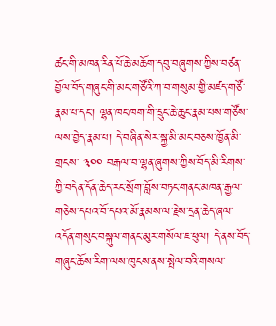ཚང་གི་མཁན་རིན་པོ་ཆེ་མཆོག་དབུ་བཞུགས་ཀྱིས་བཙན་བྱོལ་བོད་གཞུང་གི་མང་གཙོའི་ཀ་བ་གསུམ་གྱི་མཛད་གཙོ་རྣམ་པ་དང་། ལྷན་ཁང་ཁག་གི་དྲུང་ཆེ་ཆུང་རྣམ་པས་གཙོས་ལས་བྱེད་རྣམ་པ། དེ་བཞིན་སེར་སྐྱ་མི་མང་བཅས་ཁྱོན་མི་གྲངས་ ༣༠༠ བརྒལ་བ་ལྷན་ཞུགས་ཀྱིས་བོད་མི་རིགས་ཀྱི་བདེན་དོན་ཆེད་རང་སྲོག་བློས་བཏང་གནང་མཁན་རྒྱལ་གཅེས་དཔའ་བོ་དཔའ་མོ་རྣམས་ལ་རྗེས་དྲན་ཆེད་ཞལ་འདོན་གསུང་བསྐུལ་གནང་མུར་གསོལ་ཇ་ཕུལ། དེ་ནས་བོད་གཞུང་ཆོས་རིག་ལས་ཁུངས་ནས་སྤེལ་བའི་གསལ་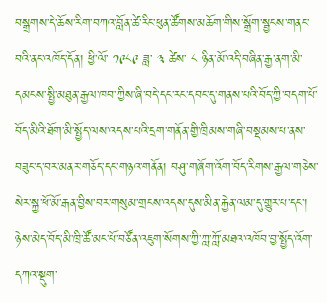བསྒྲགས་དེ་ཆོས་རིག་བཀའ་བློན་ཚེ་རིང་ཕུན་ཚོགས་མཆོག་གིས་སྒྲོག་སྦྱངས་གནང་བའི་ནང་འཁོད་དོན། ཕྱི་ལོ་ ༡༩༨༩ ཟླ་ ༣ ཚེས་ ༨ ཉིན་མོ་འདི་བཞིན་རྒྱ་ནག་མི་དམངས་སྤྱི་མཐུན་རྒྱལ་ཁབ་ཀྱིས་ཞི་བདེ་དང་རང་དབང་དུ་གནས་པའི་བོད་ཀྱི་བདག་པོ་བོད་མིའི་ཐོག་མི་སྤྱོད་ལས་འདས་པའི་དྲག་གནོན་གྱི་ཁྲིམས་གཞི་བསྡམས་པ་ནས་བཟུང་ད་བར་མནར་གཅོད་དང་གཉའ་གནོན། བཤུ་གཞོག་འོག་བོད་རིགས་རྒྱལ་གཅེས་སེར་སྐྱ་ཕོ་མོ་རྒན་བྱིས་བར་གསུམ་གྲངས་འདས་དུས་མིན་རྐྱེན་ལམ་དུ་གྱུར་པ་དང་། ཉེས་མེད་བོད་མི་ཁྲི་ཚོ་མང་པོ་བཙོན་འཇུག་སོགས་ཀྱི་ཀླ་ཀློ་མཐའ་འཁོབ་བྱ་སྤྱོད་འོག་དཀའ་སྡུག་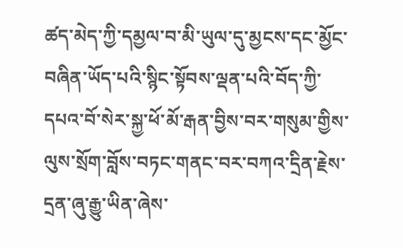ཚད་མེད་ཀྱི་དམྱལ་བ་མི་ཡུལ་དུ་མྱངས་དང་མྱོང་བཞིན་ཡོད་པའི་སྙིང་སྟོབས་ལྡན་པའི་བོད་ཀྱི་དཔའ་བོ་སེར་སྐྱ་ཕོ་མོ་རྒན་བྱིས་བར་གསུམ་གྱིས་ལུས་སྲོག་བློས་བཏང་གནང་བར་བཀའ་དྲིན་རྗེས་དྲན་ཞུ་རྒྱུ་ཡིན་ཞེས་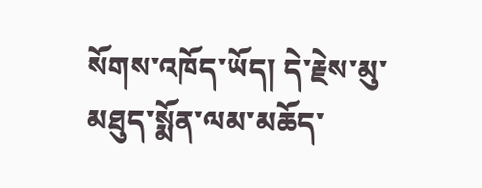སོགས་འཁོད་ཡོད། དེ་རྗེས་མུ་མཐུད་སྨོན་ལམ་མཆོད་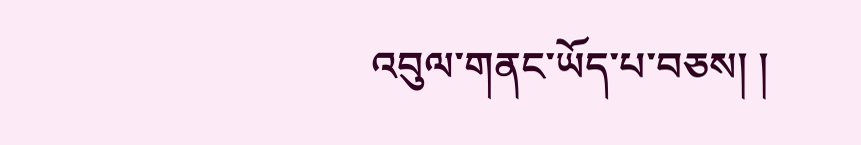འབུལ་གནང་ཡོད་པ་བཅས། །